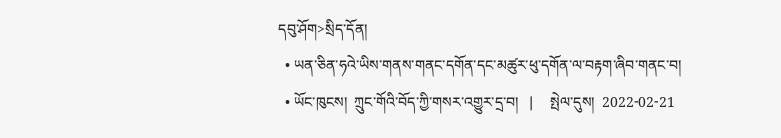དབུ་ཤོག>སྲིད་དོན།
  • ཡན་ཅིན་ཧའེ་ཡིས་གནས་གནང་དགོན་དང་མཚུར་ཕུ་དགོན་ལ་བརྟག་ཞིབ་གནང་བ།
  • ཡོང་ཁུངས།  ཀྲུང་གོའི་བོད་ཀྱི་གསར་འགྱུར་དྲ་བ།   |     སྤེལ་དུས།  2022-02-21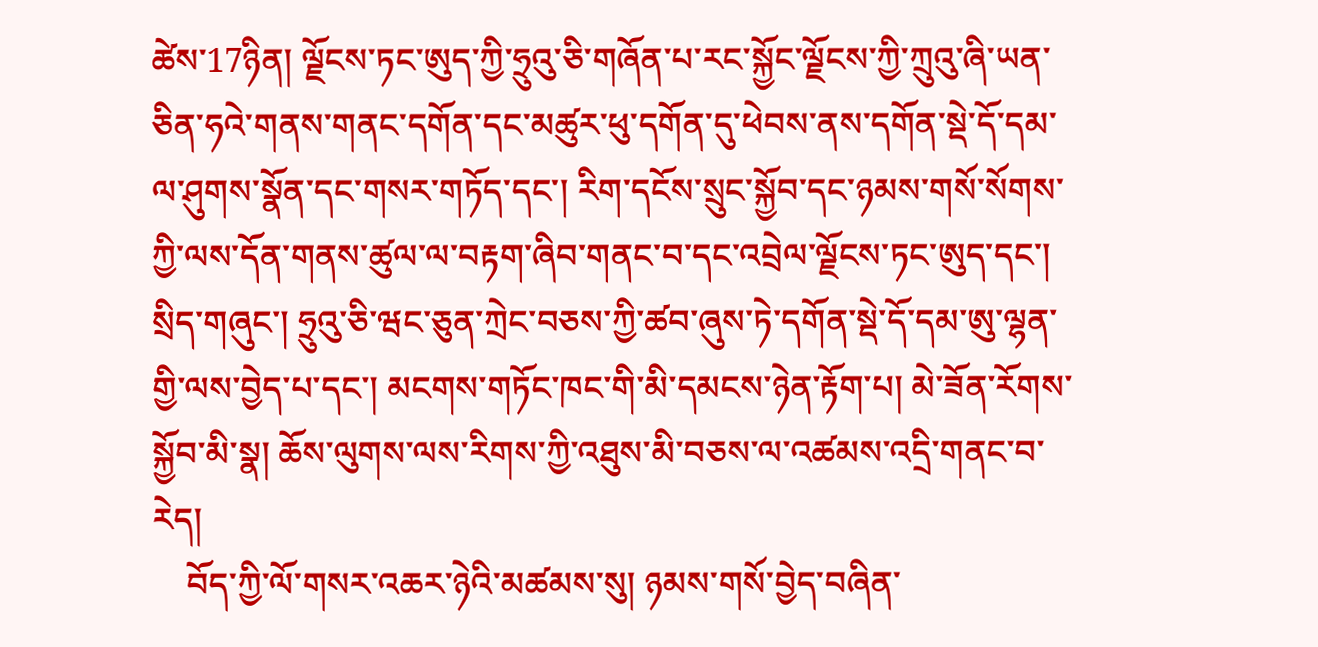ཚེས་17ཉིན། ལྗོངས་ཏང་ཨུད་ཀྱི་ཧྲུའུ་ཅི་གཞོན་པ་རང་སྐྱོང་ལྗོངས་ཀྱི་ཀྲུའུ་ཞི་ཡན་ཅིན་ཧའེ་གནས་གནང་དགོན་དང་མཚུར་ཕུ་དགོན་དུ་ཕེབས་ནས་དགོན་སྡེ་དོ་དམ་ལ་ཤུགས་སྣོན་དང་གསར་གཏོད་དང་། རིག་དངོས་སྲུང་སྐྱོབ་དང་ཉམས་གསོ་སོགས་ཀྱི་ལས་དོན་གནས་ཚུལ་ལ་བརྟག་ཞིབ་གནང་བ་དང་འབྲེལ་ལྗོངས་ཏང་ཨུད་དང་། སྲིད་གཞུང་། ཧྲུའུ་ཅི་ཝང་ཅུན་ཀྲེང་བཅས་ཀྱི་ཚབ་ཞུས་ཏེ་དགོན་སྡེ་དོ་དམ་ཨུ་ལྷན་གྱི་ལས་བྱེད་པ་དང་། མངགས་གཏོང་ཁང་གི་མི་དམངས་ཉེན་རྟོག་པ། མེ་ཟོན་རོགས་སྐྱོབ་མི་སྣ། ཆོས་ལུགས་ལས་རིགས་ཀྱི་འཐུས་མི་བཅས་ལ་འཚམས་འདྲི་གནང་བ་རེད།
    བོད་ཀྱི་ལོ་གསར་འཆར་ཉེའི་མཚམས་སུ། ཉམས་གསོ་བྱེད་བཞིན་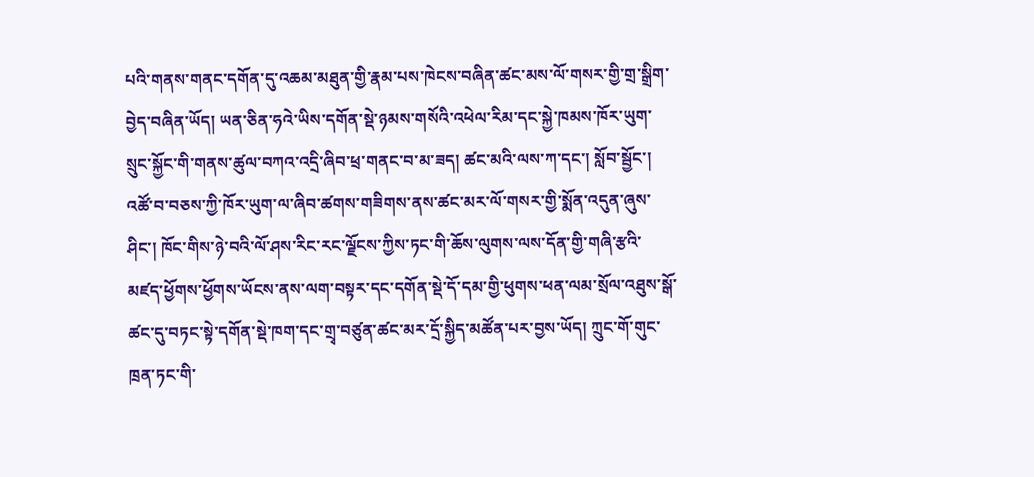པའི་གནས་གནང་དགོན་དུ་འཆམ་མཐུན་གྱི་རྣམ་པས་ཁེངས་བཞིན་ཚང་མས་ལོ་གསར་གྱི་གྲ་སྒྲིག་བྱེད་བཞིན་ཡོད། ཡན་ཅིན་ཧའེ་ཡིས་དགོན་སྡེ་ཉམས་གསོའི་འཕེལ་རིམ་དང་སྐྱེ་ཁམས་ཁོར་ཡུག་སྲུང་སྐྱོང་གི་གནས་ཚུལ་བཀའ་འདྲི་ཞིབ་ཕྲ་གནང་བ་མ་ཟད། ཚང་མའི་ལས་ཀ་དང་། སློབ་སྦྱོང་། འཚོ་བ་བཅས་ཀྱི་ཁོར་ཡུག་ལ་ཞིབ་ཚགས་གཟིགས་ནས་ཚང་མར་ལོ་གསར་གྱི་སྨོན་འདུན་ཞུས་ཤིང་། ཁོང་གིས་ཉེ་བའི་ལོ་ཤས་རིང་རང་ལྗོངས་ཀྱིས་ཏང་གི་ཆོས་ལུགས་ལས་དོན་གྱི་གཞི་རྩའི་མཛད་ཕྱོགས་ཕྱོགས་ཡོངས་ནས་ལག་བསྟར་དང་དགོན་སྡེ་དོ་དམ་གྱི་ཕུགས་ཕན་ལམ་སྲོལ་འཐུས་སྒོ་ཚང་དུ་བཏང་སྟེ་དགོན་སྡེ་ཁག་དང་གྲྭ་བཙུན་ཚང་མར་དྲོ་སྐྱིད་མཚོན་པར་བྱས་ཡོད། ཀྲུང་གོ་གུང་ཁྲན་ཏང་གི་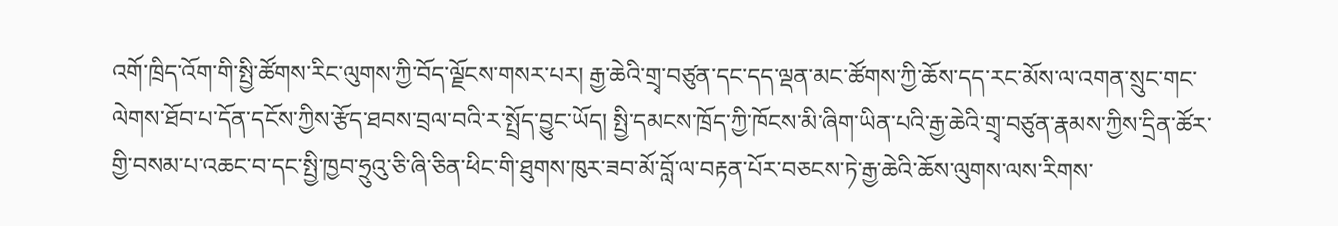འགོ་ཁྲིད་འོག་གི་སྤྱི་ཚོགས་རིང་ལུགས་ཀྱི་བོད་ལྗོངས་གསར་པར། རྒྱ་ཆེའི་གྲྭ་བཙུན་དང་དད་ལྡན་མང་ཚོགས་ཀྱི་ཆོས་དད་རང་མོས་ལ་འགན་སྲུང་གང་ལེགས་ཐོབ་པ་དོན་དངོས་ཀྱིས་རྩོད་ཐབས་བྲལ་བའི་ར་སྤྲོད་བྱུང་ཡོད། སྤྱི་དམངས་ཁྲོད་ཀྱི་ཁོངས་མི་ཞིག་ཡིན་པའི་རྒྱ་ཆེའི་གྲྭ་བཙུན་རྣམས་ཀྱིས་དྲིན་ཚོར་གྱི་བསམ་པ་འཆང་བ་དང་སྤྱི་ཁྱབ་ཧྲུའུ་ཅི་ཞི་ཅིན་ཕིང་གི་ཐུགས་ཁུར་ཟབ་མོ་བློ་ལ་བརྟན་པོར་བཅངས་ཏེ་རྒྱ་ཆེའི་ཆོས་ལུགས་ལས་རིགས་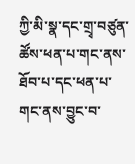ཀྱི་མི་སྣ་དང་གྲྭ་བཙུན་ཚོས་ཕན་པ་གང་ནས་ཐོབ་པ་དང་ཕན་པ་གང་ནས་བྱུང་བ་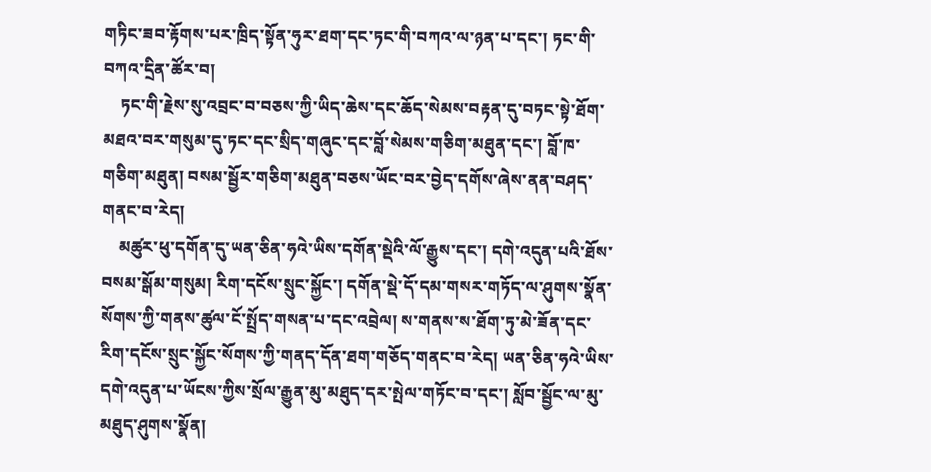གཏིང་ཟབ་རྟོགས་པར་ཁྲིད་སྟོན་ཧུར་ཐག་དང་ཏང་གི་བཀའ་ལ་ཉན་པ་དང་། ཏང་གི་བཀའ་དྲིན་ཚོར་བ།
    ཏང་གི་རྗེས་སུ་འབྲང་བ་བཅས་ཀྱི་ཡིད་ཆེས་དང་ཆོད་སེམས་བརྟན་དུ་བཏང་སྟེ་ཐོག་མཐའ་བར་གསུམ་དུ་ཏང་དང་སྲིད་གཞུང་དང་བློ་སེམས་གཅིག་མཐུན་དང་། བློ་ཁ་གཅིག་མཐུན། བསམ་སྦྱོར་གཅིག་མཐུན་བཅས་ཡོང་བར་བྱེད་དགོས་ཞེས་ནན་བཤད་གནང་བ་རེད།
    མཚུར་ཕུ་དགོན་དུ་ཡན་ཅིན་ཧའེ་ཡིས་དགོན་སྡེའི་ལོ་རྒྱུས་དང་། དགེ་འདུན་པའི་ཐོས་བསམ་སྒོམ་གསུམ། རིག་དངོས་སྲུང་སྐྱོང་། དགོན་སྡེ་དོ་དམ་གསར་གཏོད་ལ་ཤུགས་སྣོན་སོགས་ཀྱི་གནས་ཚུལ་ངོ་སྤྲོད་གསན་པ་དང་འབྲེལ། ས་གནས་ས་ཐོག་ཏུ་མེ་ཟོན་དང་རིག་དངོས་སྲུང་སྐྱོང་སོགས་ཀྱི་གནད་དོན་ཐག་གཅོད་གནང་བ་རེད། ཡན་ཅིན་ཧའེ་ཡིས་དགེ་འདུན་པ་ཡོངས་ཀྱིས་སྲོལ་རྒྱུན་མུ་མཐུད་དར་སྤེལ་གཏོང་བ་དང་། སློབ་སྦྱོང་ལ་མུ་མཐུད་ཤུགས་སྣོན།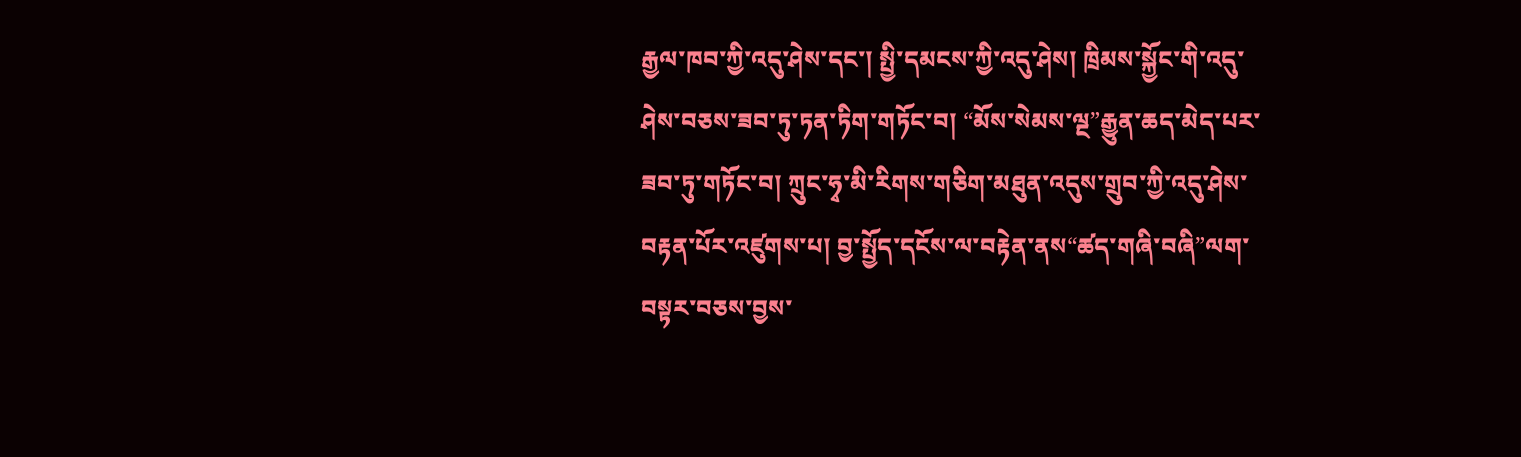རྒྱལ་ཁབ་ཀྱི་འདུ་ཤེས་དང་། སྤྱི་དམངས་ཀྱི་འདུ་ཤེས། ཁྲིམས་སྐྱོང་གི་འདུ་ཤེས་བཅས་ཟབ་ཏུ་ཏན་ཏིག་གཏོང་བ། “མོས་སེམས་ལྔ”རྒྱུན་ཆད་མེད་པར་ཟབ་ཏུ་གཏོང་བ། ཀྲུང་ཧྭ་མི་རིགས་གཅིག་མཐུན་འདུས་གྲུབ་ཀྱི་འདུ་ཤེས་བརྟན་པོར་འཛུགས་པ། བྱ་སྤྱོད་དངོས་ལ་བརྟེན་ནས“ཚད་གཞི་བཞི”ལག་བསྟར་བཅས་བྱས་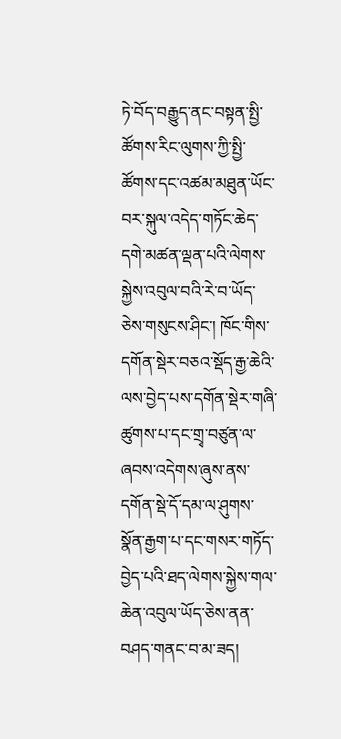ཏེ་བོད་བརྒྱུད་ནང་བསྟན་སྤྱི་ཚོགས་རིང་ལུགས་ཀྱི་སྤྱི་ཚོགས་དང་འཚམ་མཐུན་ཡོང་བར་སྐུལ་འདེད་གཏོང་ཆེད་དགེ་མཚན་ལྡན་པའི་ལེགས་སྐྱེས་འབུལ་བའི་རེ་བ་ཡོད་ཅེས་གསུངས་ཤིང་། ཁོང་གིས་དགོན་སྡེར་བཅའ་སྡོད་རྒྱ་ཆེའི་ལས་བྱེད་པས་དགོན་སྡེར་གཞི་ཚུགས་པ་དང་གྲྭ་བཙུན་ལ་ཞབས་འདེགས་ཞུས་ནས་དགོན་སྡེ་དོ་དམ་ལ་ཤུགས་སྣོན་རྒྱག་པ་དང་གསར་གཏོད་བྱེད་པའི་ཐད་ལེགས་སྐྱེས་གལ་ཆེན་འབུལ་ཡོད་ཅེས་ནན་བཤད་གནང་བ་མ་ཟད།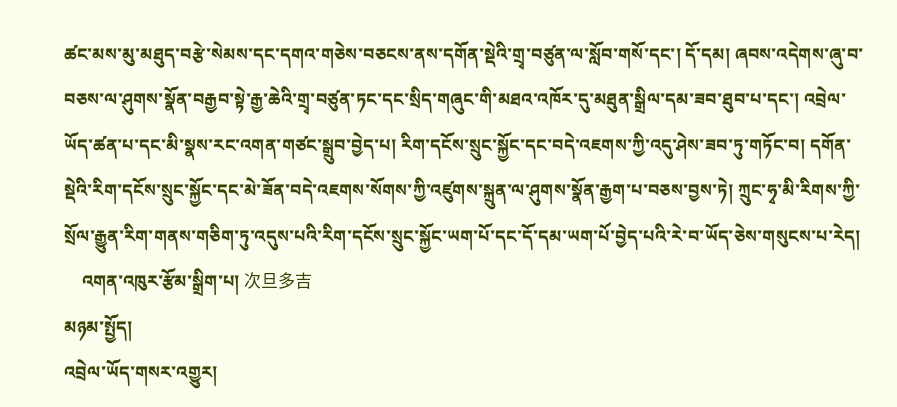ཚང་མས་མུ་མཐུད་བརྩེ་སེམས་དང་དགའ་གཅེས་བཅངས་ནས་དགོན་སྡེའི་གྲྭ་བཙུན་ལ་སློབ་གསོ་དང་། དོ་དམ། ཞབས་འདེགས་ཞུ་བ་བཅས་ལ་ཤུགས་སྣོན་བརྒྱབ་སྟེ་རྒྱ་ཆེའི་གྲྭ་བཙུན་ཏང་དང་སྲིད་གཞུང་གི་མཐའ་འཁོར་དུ་མཐུན་སྒྲིལ་དམ་ཟབ་ཐུབ་པ་དང་། འབྲེལ་ཡོད་ཚན་པ་དང་མི་སྣས་རང་འགན་གཙང་སྒྲུབ་བྱེད་པ། རིག་དངོས་སྲུང་སྐྱོང་དང་བདེ་འཇགས་ཀྱི་འདུ་ཤེས་ཟབ་ཏུ་གཏོང་བ། དགོན་སྡེའི་རིག་དངོས་སྲུང་སྐྱོང་དང་མེ་ཟོན་བདེ་འཇགས་སོགས་ཀྱི་འཛུགས་སྐྲུན་ལ་ཤུགས་སྣོན་རྒྱག་པ་བཅས་བྱས་ཏེ། ཀྲུང་ཧྭ་མི་རིགས་ཀྱི་སྲོལ་རྒྱུན་རིག་གནས་གཅིག་ཏུ་འདུས་པའི་རིག་དངོས་སྲུང་སྐྱོང་ཡག་པོ་དང་དོ་དམ་ཡག་པོ་བྱེད་པའི་རེ་བ་ཡོད་ཅེས་གསུངས་པ་རེད།
    འགན་འཁུར་རྩོམ་སྒྲིག་པ། 次旦多吉
མཉམ་སྤྱོད།
འབྲེལ་ཡོད་གསར་འགྱུར།